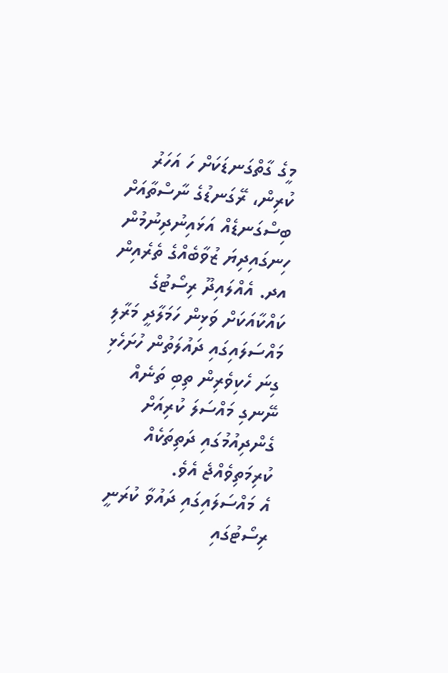މީގެ ގާތްގަނޑަކަށް ހަ އަހަރު ކުރިން، ރޭގަނޑުގެ ނާސްތާއަށް ބިސްގަނޑެއް އަޅައިނުދިނުމުން ހިނގައިދިޔަ ޒުވާބެއްގެ ތެރެއިން އދ. އެއްލައިދޫ ރިސޯޓުގެ ކައްކާއަކަށް ވަޅިން ހަމަލާދީ މަރާލި މައްސަލައިގައި ދައުލަތުން ހުށަހެޅި ގިނަ ހެކިވެރިން ތިބި ތަނެއް ނޭނގި މައްސަލަ ކުރިއަށް ގެންދިއުމުގައި ދަތިތަކެއް ކުރިމަތިވެއްޖެ އެވެ.
އެ މައްސަލައިގައި ދައުވާ ކުރަނީ ރިސޯޓުގައި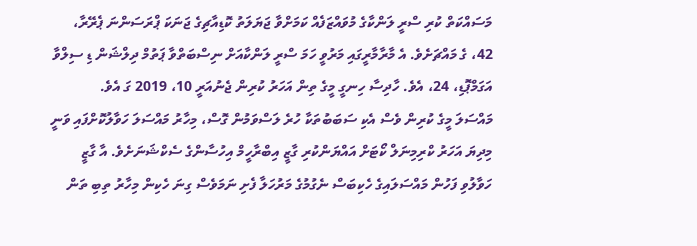މަސައްކަތް ކުރި ސްރީ ލަންކާގެ މުވައްޒަފެއް ކަމަށްވާ ޖަޔަލަތު ކޮޑިއާޗިގެ ޖަނަކަ ޕްރަސަންނަ ޕެރޭރާ، 42، ގެ މައްޗަށެވެ. އެ މާރާމާރީގައި މަރުވީ ހަމަ ސްރީ ލަންކާއަށް ނިސްބަތްވާ ޕަތުމް ދިލްޝަން ޑި ސިލްވާ އަގަމްޕޮޑި، 24، އެވެ. ހާދިސާ ހިނގީ މީގެ ތިން އަހަރު ކުރިން ޖެނުއަރީ 10، 2019 ގަ އެވެ.
މައްސަލަ މީގެ ކުރިން ވެސް އެކި ސަބަބުތަކާ ހުރެ ލަސްވަމުން ގޮސް، މިހާރު މައްސަލަ ހަވާލުކޮށްފައި ވަނީ މިދިޔަ އަހަރު ކްރިމިނަލް ކޯޓަށް އައްޔަންކުރި ގާޒީ އިބްރާހީމް އިހުސާންގެ ސެކްޝަނަށެވެ. އާ ގާޒީ ހަވާލުވި ފަހުން މައްސަލައިގެ ހެކިބަސް ނެގުމުގެ މަރުހަލާ ފެށި ނަމަވެސް ގިނަ ހެކިން މިހާރު ތިބި ތަން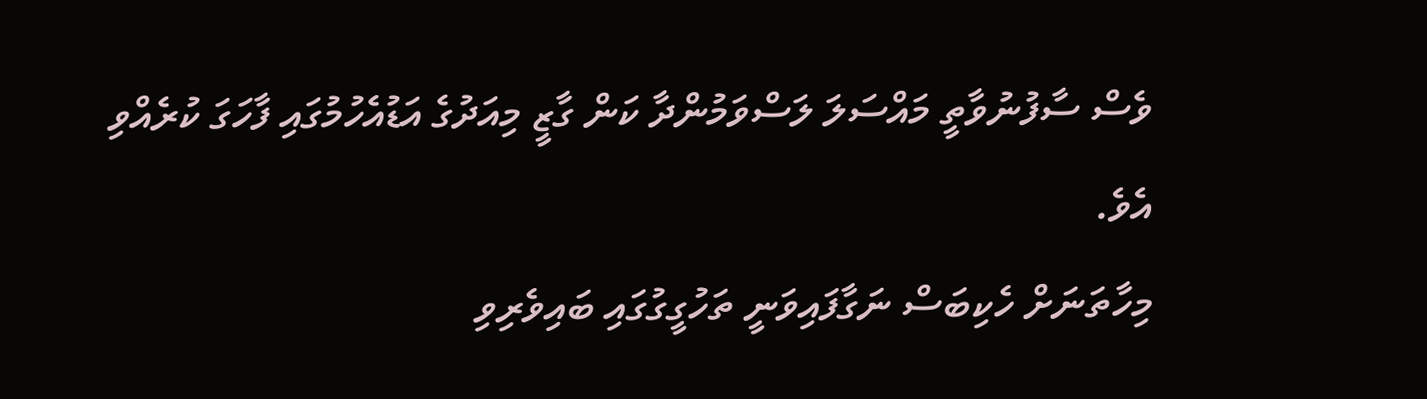ވެސް ސާފުނުވާތީ މައްސަލަ ލަސްވަމުންދާ ކަން ގާޒީ މިއަދުގެ އަޑުއެހުމުގައި ފާހަގަ ކުރެއްވި އެވެ.
މިހާތަނަށް ހެކިބަސް ނަގާފައިވަނީ ތަހުގީގުގައި ބައިވެރިވި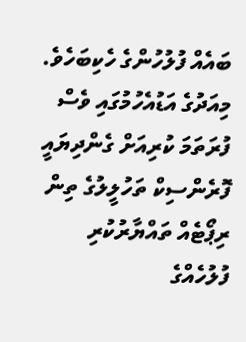ބައެއް ފުލުހުންގެ ހެކިބަހެވެ. މިއަދުގެ އަޑުއެހުމުގައި ވެސް ފުރަތަމަ ކުރިއަށް ގެންދިޔައީ ފޮރެންސިކް ތަހުލީލުގެ ތިން ރިޕޯޓެއް ތައްޔާރުކުރި ފުލުހެއްގެ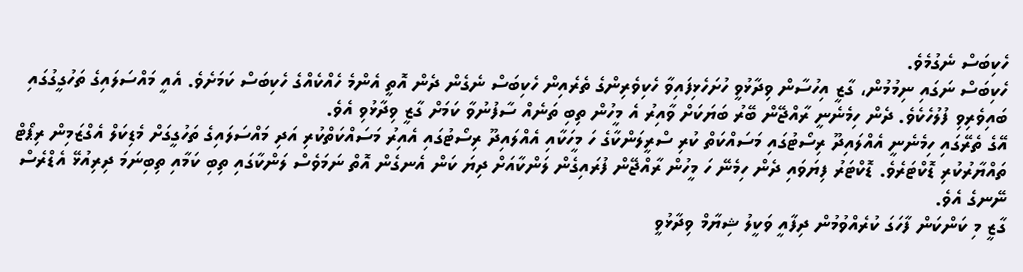ހެކިބަސް ނެގުމެވެ.
ހެކިބަސް ނަގައި ނިމުމުން، ގާޒީ އިހުސާން ވިދާޅުވީ ހުށަހެޅިފައިވާ ހެކިވެރިންގެ ތެރެއިން ހެކިބަސް ނެގެން ދެން އޮތީ އެންމެ ހެއްކެއްގެ ހެކިބަސް ކަމަށެވެ. އެއީ މައްސަލައިގެ ތަހުގީގުގައި ބައިވެރިވި ފުލުހެކެވެ. ދެން ހިމެނެނީ ރާއްޖޭން ބޭރު ބަޔަކަށް ވާއިރު އެ މީހުން ތިބި ތަނެއް ސާފުނުވާ ކަމަށް ގާޒީ ވިދާޅުވި އެވެ.
އޭގެ ތެރޭގައި ހިމެނެނީ އެއްލައިދޫ ރިސޯޓުގައި މަސައްކަތް ކުރި ސްރީލަންކާގެ ހަ މީހަކާއި އެއްލައިދޫ ރިސޯޓުގައި އެއިރު މަސައްކަތްކުރި އަދި މައްސަލައިގެ ތަހުގީގަށް މެޑިކަލް އެގްޒަމިން ރިޕޯޓް ތައްޔާރުކުރި ޑޮކްޓަރެވެ. ޑޮކްޓަރު ފިޔަވައި ދެން ހިމެނޭ ހަ މީހުން ރާއްޖޭން ފުރައިގެން ލަންކާއަށް ދިޔަ ކަން އެނގެން އޮތް ނަމަވެސް ލަންކާގައި ތިބި ކަމާއި ތިބިނަމަ ދިރިއުޅޭ އެޑްރެސް ނޭނގެ އެވެ.
ގާޒީ މި ކަންކަން ފާހަގަ ކުރެއްވުމުން ދިފާއީ ވަކީލު ޝިޔާމް ވިދާޅުވީ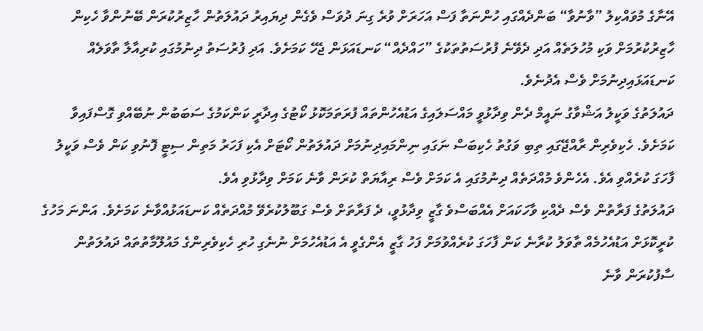އޭނާގެ މުވައްކިލު ”ވާނުވާ“ ބަންދެއްގައި ހުންނަތާ ފަސް އަހަރަށް ވުރެ ގިނަ ދުވަސް ވެގެން ދިޔައިރު ދައުލަތުން ހާޒިރުކުރަން ބޭނުންވާ ހެކިން ހާޒިރުކުރުމަށް ވަކި މުހުލަތެއް އަދި ދެވޭނެ ފުރުސަތުތަކުގެ ”ހައްދެއް“ ކަނޑައަޅަން ޖެހޭ ކަމަށެވެ. އަދި ފުރުސަތު ދިނުމުގައި ކުރިއާލާ ތާވަލެއް ކަނޑައަޅައިދިނުމަށް ވެސް އެދުނެވެ.
ދައުލަތުގެ ވަކީލު އަޝްވާގު ނައީމް ދެން ވިދާޅުވީ މައްސަލައިގެ އަޑުއެހުންތައް ފުރަތަމަކޮޅު ކޯޓުގެ އިދާރީ ކަންކަމުގެ ސަބަބުން ނުބޭއްވި ގޮސްފައިވާ ކަމަށެވެ. ހެކިވެރިން ރާއްޖޭގައި ތިބި ވަގުތު ހެކިބަސް ނަގައި ނިންމައިދިނުމަށް ދައުލަތުން ކޯޓަށް އެކި ފަހަރު މަތިން ސިޓީ ފޮނުވި ކަން ވެސް ވަކީލު ފާހަގަ ކުރެއްވި އެވެ. އެހެންވެ މުއްދަތެއް ދިނުމުގައި އެ ކަމަށް ވެސް ރިއާޔަތް ކުރަން ވާނެ ކަމަށް ވިދާޅުވި އެވެ.
ދައުލަތުގެ ފަރާތުން ވެސް ދެއްކި ވާހަކައަށް އެއްބަސްވެ ގާޒީ ވިދާޅުވީ، ދެ ފަރާތަށް ވެސް ގަބޫލުކުރެވޭ މުއްދަތެއް ކަނޑައަޅުއްވާނެ ކަމަށެވެ. އަންނަ މަހުގެ ކުރީކޮޅަށް އަޑުއެހުމެއް ތާވަލު ކުރާނެ ކަން ފާހަގަ ކުރެއްވުމަށް ފަހު ގާޒީ އެންގެވީ އެ އަޑުއެހުމަށް ނުނެގި ހުރި ހެކިވެރިންގެ މައުލޫމާތުތައް ދައުލަތުން ސާފުކުރަން ވާނެ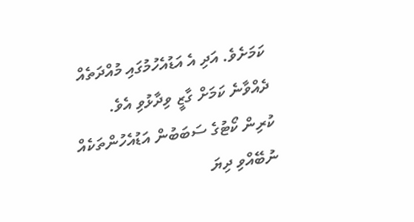ކަމަށެވެ. އަދި އެ އަޑުއެހުމުގައި މުއްދަތެއް ދެއްވާނެ ކަމަށް ގާޒީ ވިދާޅުވި އެވެ.
ކުރިން ކޯޓުގެ ސަބަބުން އަޑުއެހުންތަކެއް ނުބޭއްވި ދިޔަ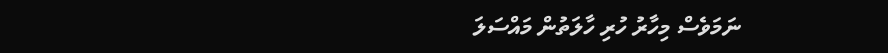ނަމަވެސް މިހާރު ހުރި ހާލަތުން މައްސަލަ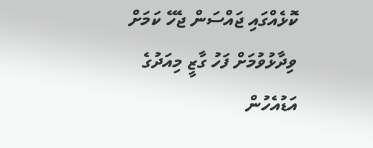ކޮޅެއްގައި ޖައްސަން ޖެހޭ ކަމަށް ވިދާޅުވުމަށް ފަހު ގާޒީ މިއަދުގެ އަޑުއެހުން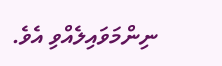ނިންމަވައިލެއްވި އެވެ.